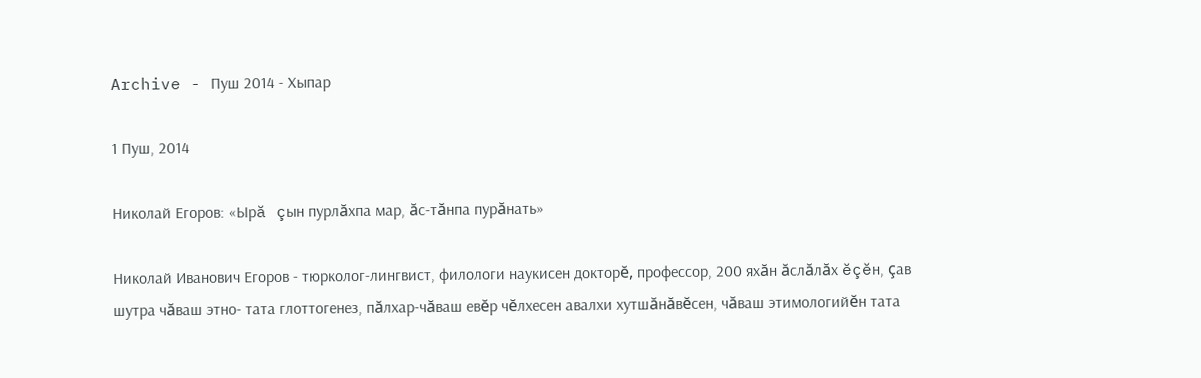Archive - Пуш 2014 - Хыпар

1 Пуш, 2014

Николай Егоров: «Ырă çын пурлăхпа мар, ăс-тăнпа пурăнать»

Николай Иванович Егоров - тюрколог-лингвист, филологи наукисен докторĕ, профессор, 200 яхăн ăслăлăх ĕçĕн, çав шутра чăваш этно- тата глоттогенез, пăлхар-чăваш евĕр чĕлхесен авалхи хутшăнăвĕсен, чăваш этимологийĕн тата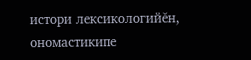истори лексикологийĕн, ономастикипе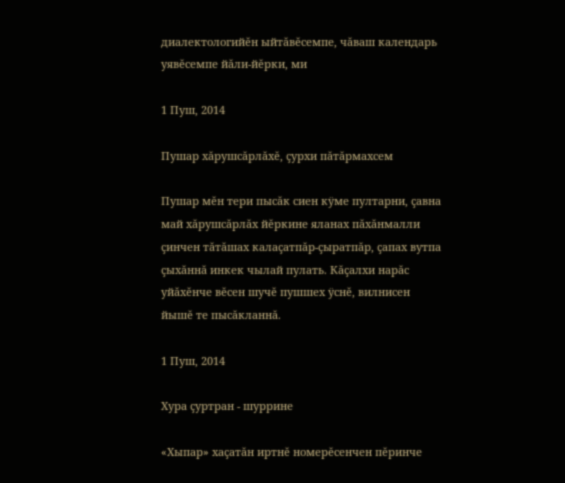диалектологийĕн ыйтăвĕсемпе, чăваш календарь уявĕсемпе йăли-йĕрки, ми

1 Пуш, 2014

Пушар хăрушсăрлăхĕ, çурхи пăтăрмахсем

Пушар мĕн тери пысăк сиен кÿме пултарни, çавна май хăрушсăрлăх йĕркине яланах пăхăнмалли çинчен тăтăшах калаçатпăр-çыратпăр, çапах вутпа çыхăннă инкек чылай пулать. Кăçалхи нарăс уйăхĕнче вĕсен шучĕ пушшех ÿснĕ, вилнисен йышĕ те пысăкланнă.

1 Пуш, 2014

Хура çуртран - шуррине

«Хыпар» хаçатăн иртнĕ номерĕсенчен пĕринче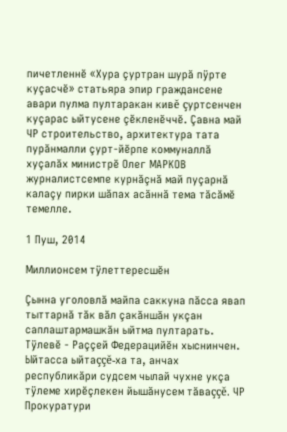пичетленнĕ «Хура çуртран шурă пÿрте куçасчĕ» статьяра эпир граждансене авари пулма пултаракан кивĕ çуртсенчен куçарас ыйтусене çĕкленĕччĕ. Çавна май ЧР строительство, архитектура тата пурăнмалли çурт-йĕрпе коммуналлă хуçалăх министрĕ Олег МАРКОВ журналистсемпе курнăçнă май пуçарнă калаçу пирки шăпах асăннă тема тăсăмĕ темелле.

1 Пуш, 2014

Миллионсем тÿлеттересшĕн

Çынна уголовлă майпа саккуна пăсса явап тыттарнă тăк вăл çакăншăн укçан саплаштармашкăн ыйтма пултарать. Тÿлевĕ - Раççей Федерацийĕн хыснинчен. Ыйтасса ыйтаççĕ-ха та, анчах республикăри судсем чылай чухне укçа тÿлеме хирĕçлекен йышăнусем тăваççĕ. ЧР Прокуратури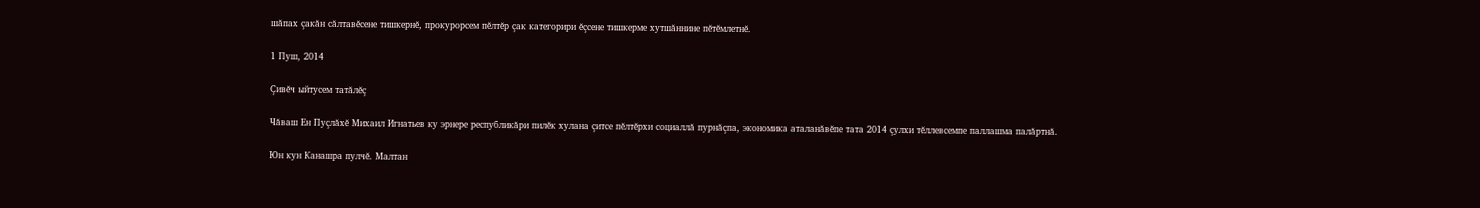шăпах çакăн сăлтавĕсене тишкернĕ, прокурорсем пĕлтĕр çак категорири ĕçсене тишкерме хутшăннине пĕтĕмлетнĕ.

1 Пуш, 2014

Çивĕч ыйтусем татăлĕç

Чăваш Ен Пуçлăхĕ Михаил Игнатьев ку эрнере республикăри пилĕк хулана çитсе пĕлтĕрхи социаллă пурнăçпа, экономика аталанăвĕпе тата 2014 çулхи тĕллевсемпе паллашма палăртнă.

Юн кун Канашра пулчĕ. Малтан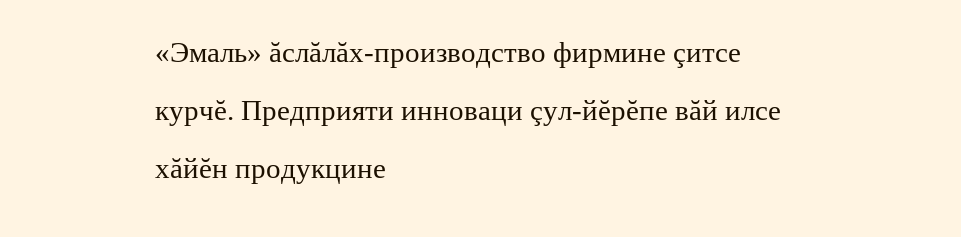«Эмаль» ăслăлăх-производство фирмине çитсе курчĕ. Предприяти инноваци çул-йĕрĕпе вăй илсе хăйĕн продукцине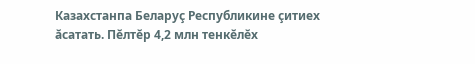Казахстанпа Беларуç Республикине çитиех ăсатать. Пĕлтĕр 4,2 млн тенкĕлĕх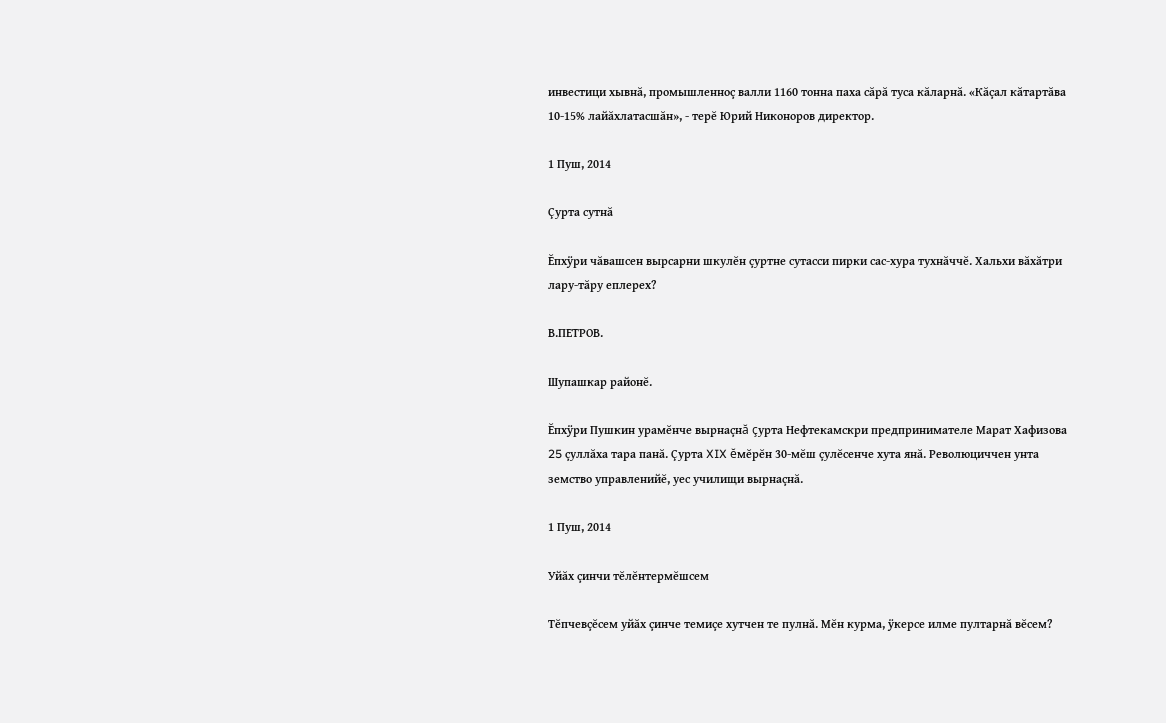инвестици хывнă, промышленноç валли 1160 тонна паха сăрă туса кăларнă. «Кăçал кăтартăва 10-15% лайăхлатасшăн», - терĕ Юрий Никоноров директор.

1 Пуш, 2014

Çурта сутнă

Ĕпхÿри чăвашсен вырсарни шкулĕн çуртне сутасси пирки сас-хура тухнăччĕ. Хальхи вăхăтри лару-тăру еплерех?

В.ПЕТРОВ.

Шупашкар районĕ.

Ĕпхÿри Пушкин урамĕнче вырнаçнă çурта Нефтекамскри предпринимателе Марат Хафизова 25 çуллăха тара панă. Çурта XIX ĕмĕрĕн 30-мĕш çулĕсенче хута янă. Революциччен унта земство управленийĕ, уес училищи вырнаçнă.

1 Пуш, 2014

Уйăх çинчи тĕлĕнтермĕшсем

Тĕпчевçĕсем уйăх çинче темиçе хутчен те пулнă. Мĕн курма, ÿкерсе илме пултарнă вĕсем?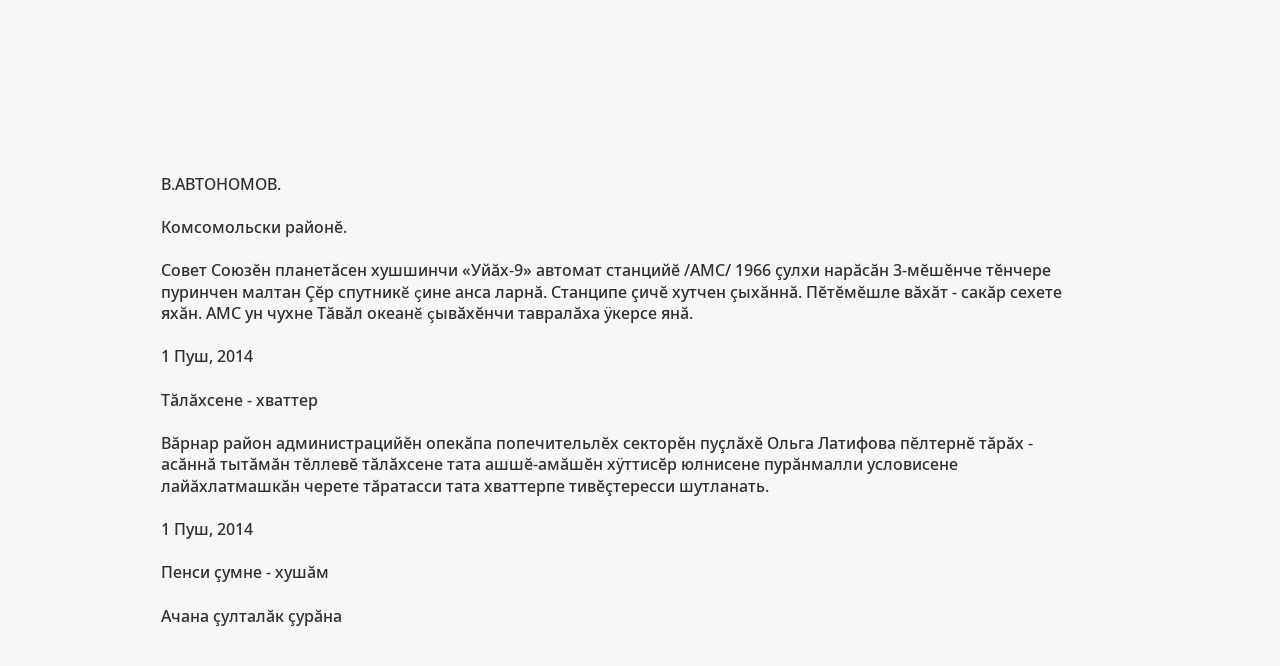В.АВТОНОМОВ.

Комсомольски районĕ.

Совет Союзĕн планетăсен хушшинчи «Уйăх-9» автомат станцийĕ /АМС/ 1966 çулхи нарăсăн 3-мĕшĕнче тĕнчере пуринчен малтан Çĕр спутникĕ çине анса ларнă. Станципе çичĕ хутчен çыхăннă. Пĕтĕмĕшле вăхăт - сакăр сехете яхăн. АМС ун чухне Тăвăл океанĕ çывăхĕнчи тавралăха ÿкерсе янă.

1 Пуш, 2014

Тăлăхсене - хваттер

Вăрнар район администрацийĕн опекăпа попечительлĕх секторĕн пуçлăхĕ Ольга Латифова пĕлтернĕ тăрăх - асăннă тытăмăн тĕллевĕ тăлăхсене тата ашшĕ-амăшĕн хÿттисĕр юлнисене пурăнмалли условисене лайăхлатмашкăн черете тăратасси тата хваттерпе тивĕçтересси шутланать.

1 Пуш, 2014

Пенси çумне - хушăм

Ачана çулталăк çурăна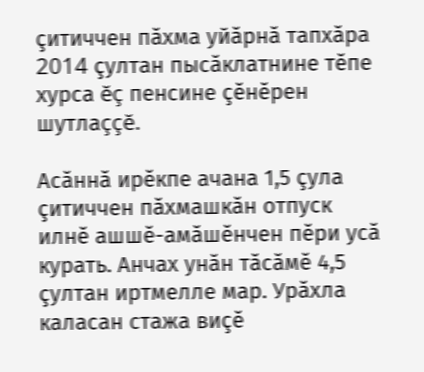çитиччен пăхма уйăрнă тапхăра 2014 çултан пысăклатнине тĕпе хурса ĕç пенсине çĕнĕрен шутлаççĕ.

Асăннă ирĕкпе ачана 1,5 çула çитиччен пăхмашкăн отпуск илнĕ ашшĕ-амăшĕнчен пĕри усă курать. Анчах унăн тăсăмĕ 4,5 çултан иртмелле мар. Урăхла каласан стажа виçĕ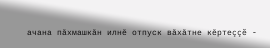ачана пăхмашкăн илнĕ отпуск вăхăтне кĕртеççĕ -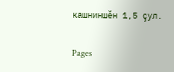кашниншĕн 1,5 çул.

Pages